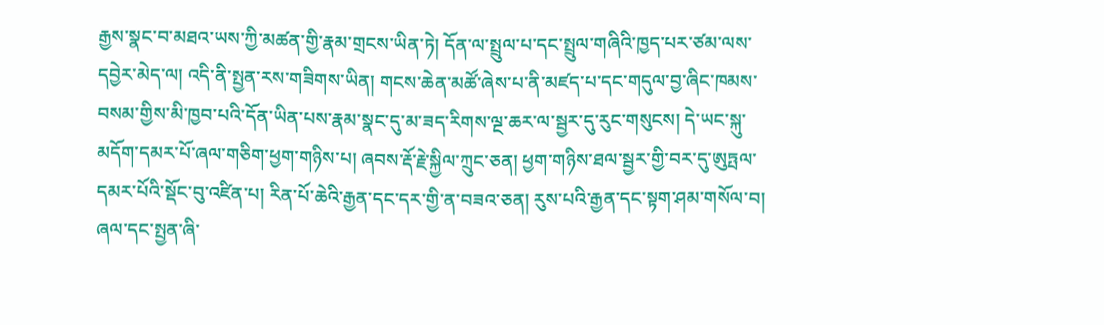རྒྱས་སྣང་བ་མཐའ་ཡས་ཀྱི་མཚན་གྱི་རྣམ་གྲངས་ཡིན་ཏེ། དོན་ལ་སྤྲུལ་པ་དང་སྤྲུལ་གཞིའི་ཁྱད་པར་ཙམ་ལས་དབྱེར་མེད་ལ། འདི་ནི་སྤྱན་རས་གཟིགས་ཡིན། གངས་ཆེན་མཚོ་ཞེས་པ་ནི་མཛད་པ་དང་གདུལ་བྱ་ཞིང་ཁམས་བསམ་གྱིས་མི་ཁྱབ་པའི་དོན་ཡིན་པས་རྣམ་སྣང་དུ་མ་ཟད་རིགས་ལྔ་ཆར་ལ་སྦྱར་དུ་རུང་གསུངས། དེ་ཡང་སྐུ་མདོག་དམར་པོ་ཞལ་གཅིག་ཕྱག་གཉིས་པ། ཞབས་རྡོ་རྗེ་སྐྱིལ་ཀྲུང་ཅན། ཕྱག་གཉིས་ཐལ་སྦྱར་གྱི་བར་དུ་ཨུཏྤལ་དམར་པོའི་སྡོང་བུ་འཛིན་པ། རིན་པོ་ཆེའི་རྒྱན་དང་དར་གྱི་ན་བཟའ་ཅན། རུས་པའི་རྒྱན་དང་སྟག་ཤམ་གསོལ་བ། ཞལ་དང་སྤྱན་ཞི་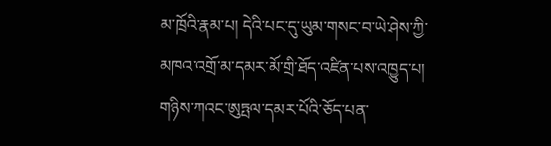མ་ཁྲོའི་རྣམ་པ། དེའི་པང་དུ་ཡུམ་གསང་བ་ཡེ་ཤེས་ཀྱི་མཁའ་འགྲོ་མ་དམར་མོ་གྲི་ཐོད་འཛིན་པས་འཁྱུད་པ། གཉིས་ཀའང་ཨུཏྤལ་དམར་པོའི་ཅོད་པན་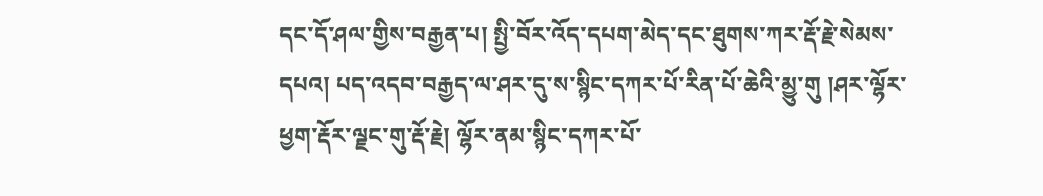དང་དོ་ཤལ་གྱིས་བརྒྱན་པ། སྤྱི་བོར་འོད་དཔག་མེད་དང་ཐུགས་ཀར་རྡོ་རྗེ་སེམས་དཔའ། པད་འདབ་བརྒྱད་ལ་ཤར་དུ་ས་སྙིང་དཀར་པོ་རིན་པོ་ཆེའི་མྱུ་གུ །ཤར་ལྷོར་ཕྱག་རྡོར་ལྗང་གུ་རྡོ་རྗེ། ལྷོར་ནམ་སྙིང་དཀར་པོ་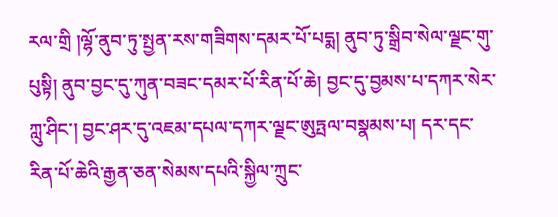རལ་གྲི །ལྷོ་ནུབ་ཏུ་སྤྱན་རས་གཟིགས་དམར་པོ་པདྨ། ནུབ་ཏུ་སྒྲིབ་སེལ་ལྗང་གུ་པུསྟི། ནུབ་བྱང་དུ་ཀུན་བཟང་དམར་པོ་རིན་པོ་ཆེ། བྱང་དུ་བྱམས་པ་དཀར་སེར་ཀླུ་ཤིང་། བྱང་ཤར་དུ་འཇམ་དཔལ་དཀར་ལྗང་ཨུཏྤལ་བསྣམས་པ། དར་དང་རིན་པོ་ཆེའི་རྒྱན་ཅན་སེམས་དཔའི་སྐྱིལ་ཀྲུང་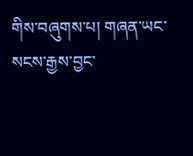གིས་བཞུགས་པ། གཞན་ཡང་སངས་རྒྱས་བྱང་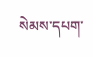སེམས་དཔག་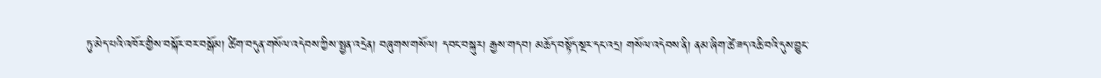ཏུ་མེད་པའི་འཁོར་གྱིས་བསྐོར་བར་བསྒོམ། ཚིག་བདུན་གསོལ་འདེབས་ཀྱིས་སྤྱན་འདྲེན། བཞུགས་གསོལ། དབང་བསྐུར། རྒྱས་གདབ། མཆོད་བསྟོད་སྔར་དང་འདྲ། གསོལ་འདེབས་ནི། ནམ་ཞིག་ཚེ་ཟད་འཆི་བའི་དུས་བྱུང་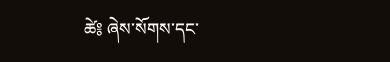ཚེ༔ ཞེས་སོགས་དང་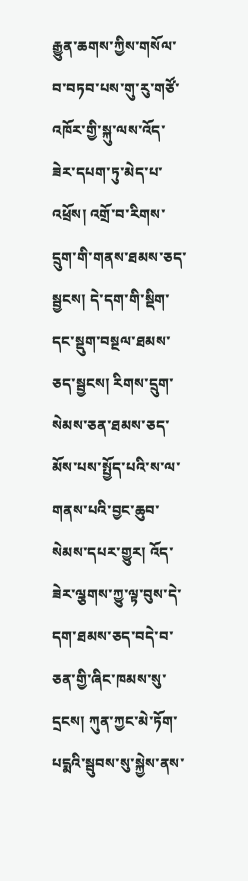རྒྱུན་ཆགས་ཀྱིས་གསོལ་བ་བཏབ་པས་གུ་རུ་གཙོ་འཁོར་གྱི་སྐུ་ལས་འོད་ཟེར་དཔག་ཏུ་མེད་པ་འཕྲོས། འགྲོ་བ་རིགས་དྲུག་གི་གནས་ཐམས་ཅད་སྦྱངས། དེ་དག་གི་སྡིག་དང་སྡུག་བསྔལ་ཐམས་ཅད་སྦྱངས། རིགས་དྲུག་སེམས་ཅན་ཐམས་ཅད་མོས་པས་སྤྱོད་པའི་ས་ལ་གནས་པའི་བྱང་ཆུབ་སེམས་དཔར་གྱུར། འོད་ཟེར་ལྕགས་ཀྱུ་ལྟ་བུས་དེ་དག་ཐམས་ཅད་བདེ་བ་ཅན་གྱི་ཞིང་ཁམས་སུ་དྲངས། ཀུན་ཀྱང་མེ་ཏོག་པདྨའི་སྦུབས་སུ་སྐྱེས་ནས་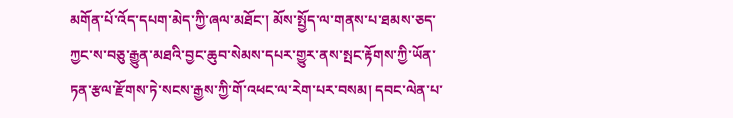མགོན་པོ་འོད་དཔག་མེད་ཀྱི་ཞལ་མཐོང་། མོས་སྤྱོད་ལ་གནས་པ་ཐམས་ཅད་ཀྱང་ས་བཅུ་རྒྱུན་མཐའི་བྱང་ཆུབ་སེམས་དཔར་གྱུར་ནས་སྤང་རྟོགས་ཀྱི་ཡོན་ཏན་རྩལ་རྫོགས་ཏེ་སངས་རྒྱས་ཀྱི་གོ་འཕང་ལ་རེག་པར་བསམ། དབང་ལེན་པ་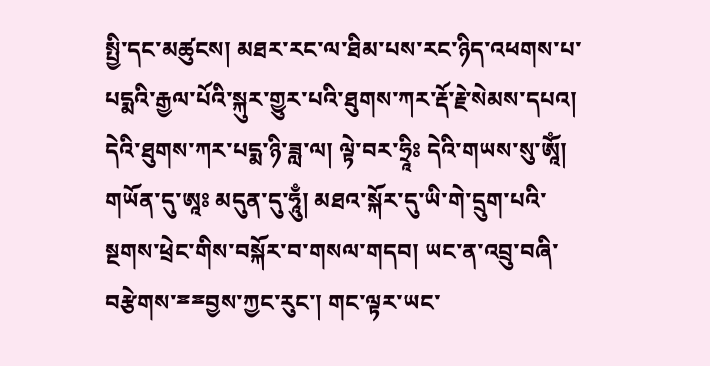སྤྱི་དང་མཚུངས། མཐར་རང་ལ་ཐིམ་པས་རང་ཉིད་འཕགས་པ་པདྨའི་རྒྱལ་པོའི་སྐུར་གྱུར་པའི་ཐུགས་ཀར་རྡོ་རྗེ་སེམས་དཔའ། དེའི་ཐུགས་ཀར་པདྨ་ཉི་ཟླ་ལ། ལྟེ་བར་ཧྲཱིཿ དེའི་གཡས་སུ་ཨཱོཾ། གཡོན་དུ་ཨཱཿ མདུན་དུ་ཧཱུྃ། མཐའ་སྐོར་དུ་ཡི་གེ་དྲུག་པའི་སྔགས་ཕྲེང་གིས་བསྐོར་བ་གསལ་གདབ། ཡང་ན་འབྲུ་བཞི་བརྩེགས་ྈྈབྱས་ཀྱང་རུང་། གང་ལྟར་ཡང་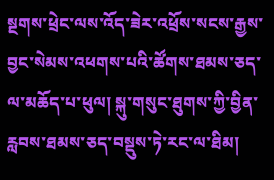སྔགས་ཕྲེང་ལས་འོད་ཟེར་འཕྲོས་སངས་རྒྱས་བྱང་སེམས་འཕགས་པའི་ཚོགས་ཐམས་ཅད་ལ་མཆོད་པ་ཕུལ། སྐུ་གསུང་ཐུགས་ཀྱི་བྱིན་རླབས་ཐམས་ཅད་བསྡུས་ཏེ་རང་ལ་ཐིམ།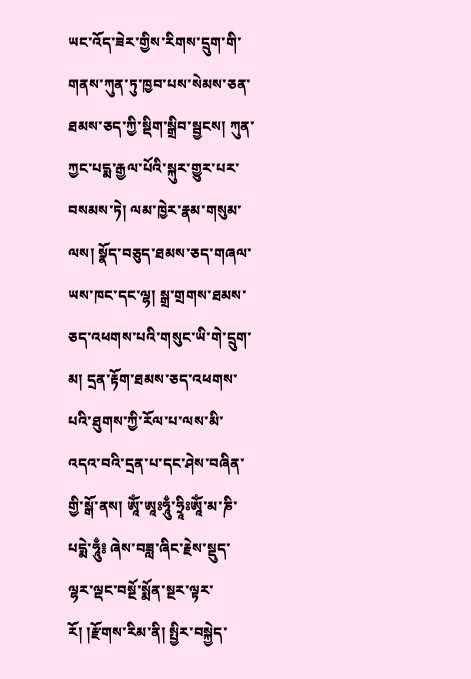ཡང་འོད་ཟེར་གྱིས་རིགས་དྲུག་གི་གནས་ཀུན་ཏུ་ཁྱབ་པས་སེམས་ཅན་ཐམས་ཅད་ཀྱི་སྡིག་སྒྲིབ་སྦྱངས། ཀུན་ཀྱང་པདྨ་རྒྱལ་པོའི་སྐུར་གྱུར་པར་བསམས་ཏེ། ལམ་ཁྱེར་རྣམ་གསུམ་ལས། སྣོད་བཅུད་ཐམས་ཅད་གཞལ་ཡས་ཁང་དང་ལྷ། སྒྲ་གྲགས་ཐམས་ཅད་འཕགས་པའི་གསུང་ཡི་གེ་དྲུག་མ། དྲན་རྟོག་ཐམས་ཅད་འཕགས་པའི་ཐུགས་ཀྱི་རོལ་པ་ལས་མི་འདའ་བའི་དྲན་པ་དང་ཤེས་བཞིན་གྱི་སྒོ་ནས། ཨཱོཾ་ཨཱཿཧཱུྃ་ཧྲཱིཿཨཱོཾ་མ་ཎི་པདྨེ་ཧཱུྃ༔ ཞེས་བཟླ་ཞིང་རྗེས་སྡུད་ལྷར་ལྡང་བསྔོ་སྨོན་སྔར་ལྟར་རོ། །རྫོགས་རིམ་ནི། སྤྱིར་བསྐྱེད་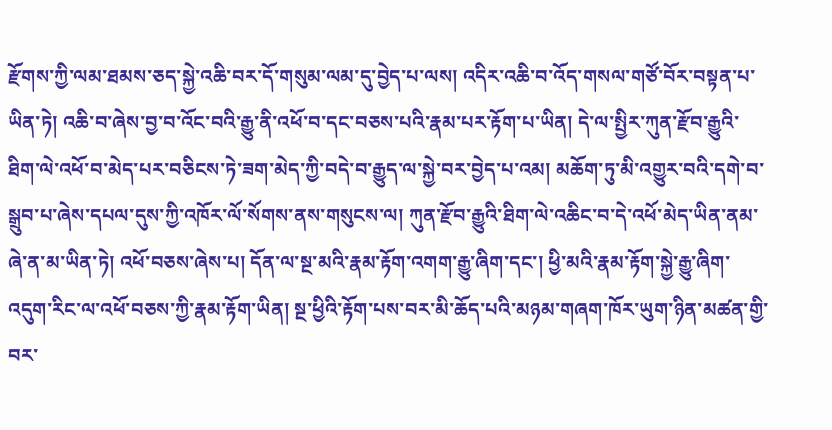རྫོགས་ཀྱི་ལམ་ཐམས་ཅད་སྐྱེ་འཆི་བར་དོ་གསུམ་ལམ་དུ་བྱེད་པ་ལས། འདིར་འཆི་བ་འོད་གསལ་གཙོ་བོར་བསྟན་པ་ཡིན་ཏེ། འཆི་བ་ཞེས་བྱ་བ་འོང་བའི་རྒྱུ་ནི་འཕོ་བ་དང་བཅས་པའི་རྣམ་པར་རྟོག་པ་ཡིན། དེ་ལ་སྤྱིར་ཀུན་རྫོབ་རྒྱུའི་ཐིག་ལེ་འཕོ་བ་མེད་པར་བཅིངས་ཏེ་ཟག་མེད་ཀྱི་བདེ་བ་རྒྱུད་ལ་སྐྱེ་བར་བྱེད་པ་འམ། མཆོག་ཏུ་མི་འགྱུར་བའི་དགེ་བ་སྒྲུབ་པ་ཞེས་དཔལ་དུས་ཀྱི་འཁོར་ལོ་སོགས་ནས་གསུངས་ལ། ཀུན་རྫོབ་རྒྱུའི་ཐིག་ལེ་འཆིང་བ་དེ་འཕོ་མེད་ཡིན་ནམ་ཞེ་ན་མ་ཡིན་ཏེ། འཕོ་བཅས་ཞེས་པ། དོན་ལ་སྔ་མའི་རྣམ་རྟོག་འགག་རྒྱུ་ཞིག་དང་། ཕྱི་མའི་རྣམ་རྟོག་སྐྱེ་རྒྱུ་ཞིག་འདུག་རིང་ལ་འཕོ་བཅས་ཀྱི་རྣམ་རྟོག་ཡིན། སྔ་ཕྱིའི་རྟོག་པས་བར་མི་ཆོད་པའི་མཉམ་གཞག་ཁོར་ཡུག་ཉིན་མཚན་གྱི་བར་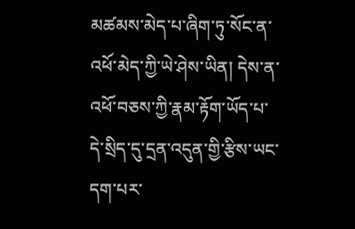མཚམས་མེད་པ་ཞིག་ཏུ་སོང་ན་འཕོ་མེད་ཀྱི་ཡེ་ཤེས་ཡིན། དེས་ན་འཕོ་བཅས་ཀྱི་རྣམ་རྟོག་ཡོད་པ་དེ་སྲིད་དུ་དྲན་འདུན་གྱི་རྩིས་ཡང་དག་པར་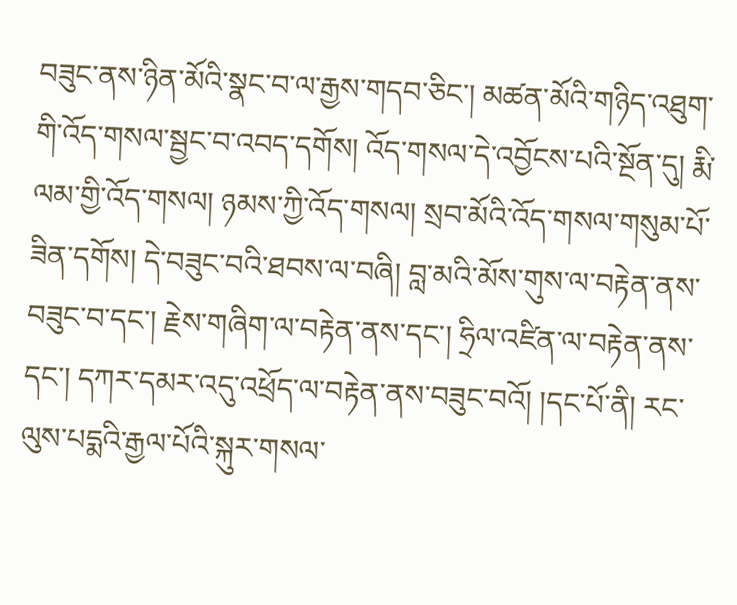བཟུང་ནས་ཉིན་མོའི་སྣང་བ་ལ་རྒྱས་གདབ་ཅིང་། མཚན་མོའི་གཉིད་འཐུག་གི་འོད་གསལ་སྦྱང་བ་འབད་དགོས། འོད་གསལ་དེ་འབྱོངས་པའི་སྔོན་དུ། རྨི་ལམ་གྱི་འོད་གསལ། ཉམས་ཀྱི་འོད་གསལ། སྲབ་མོའི་འོད་གསལ་གསུམ་པོ་ཟིན་དགོས། དེ་བཟུང་བའི་ཐབས་ལ་བཞི། བླ་མའི་མོས་གུས་ལ་བརྟེན་ནས་བཟུང་བ་དང་། རྗེས་གཞིག་ལ་བརྟེན་ནས་དང་། ཧྲིལ་འཛིན་ལ་བརྟེན་ནས་དང་། དཀར་དམར་འདུ་འཕྲོད་ལ་བརྟེན་ནས་བཟུང་བའོ། །དང་པོ་ནི། རང་ལུས་པདྨའི་རྒྱལ་པོའི་སྐུར་གསལ་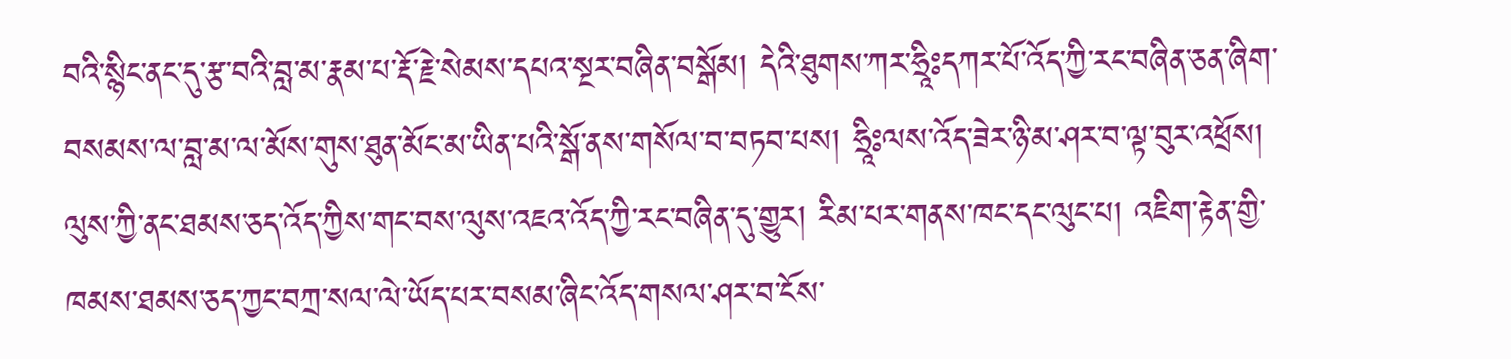བའི་སྙིང་ནང་དུ་རྩ་བའི་བླ་མ་རྣམ་པ་རྡོ་རྗེ་སེམས་དཔའ་སྔར་བཞིན་བསྒོམ། དེའི་ཐུགས་ཀར་ཧྲཱིཿདཀར་པོ་འོད་ཀྱི་རང་བཞིན་ཅན་ཞིག་བསམས་ལ་བླ་མ་ལ་མོས་གུས་ཐུན་མོང་མ་ཡིན་པའི་སྒོ་ནས་གསོལ་བ་བཏབ་པས། ཧྲཱིཿལས་འོད་ཟེར་ཉི་མ་ཤར་བ་ལྟ་བུར་འཕྲོས། ལུས་ཀྱི་ནང་ཐམས་ཅད་འོད་ཀྱིས་གང་བས་ལུས་འཇའ་འོད་ཀྱི་རང་བཞིན་དུ་གྱུར། རིམ་པར་གནས་ཁང་དང་ལུང་པ། འཇིག་རྟེན་གྱི་ཁམས་ཐམས་ཅད་ཀྱང་བཀྲ་སལ་ལེ་ཡོད་པར་བསམ་ཞིང་འོད་གསལ་ཤར་བ་ངོས་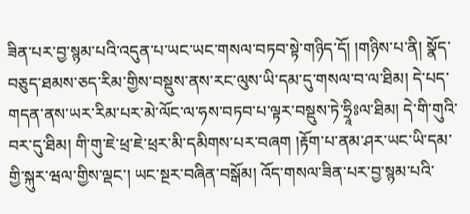ཟིན་པར་བྱ་སྙམ་པའི་འདུན་པ་ཡང་ཡང་གསལ་བཏབ་སྟེ་གཉིད་དོ། །གཉིས་པ་ནི། སྣོད་བཅུད་ཐམས་ཅད་རིམ་གྱིས་བསྡུས་ནས་རང་ལུས་ཡི་དམ་དུ་གསལ་བ་ལ་ཐིམ། དེ་པད་གདན་ནས་ཡར་རིམ་པར་མེ་ལོང་ལ་ཧས་བཏབ་པ་ལྟར་བསྡུས་ཏེ་ཧྲཱིཿལ་ཐིམ། དེ་གི་གུའི་བར་དུ་ཐིམ། གི་གུ་ཇེ་ཕྲ་ཇེ་ཕྲར་མི་དམིགས་པར་བཞག །རྟོག་པ་ནམ་ཤར་ཡང་ཡི་དམ་གྱི་སྐུར་ཝལ་གྱིས་ལྡང་། ཡང་སྔར་བཞིན་བསྒོམ། འོད་གསལ་ཟིན་པར་བྱ་སྙམ་པའི་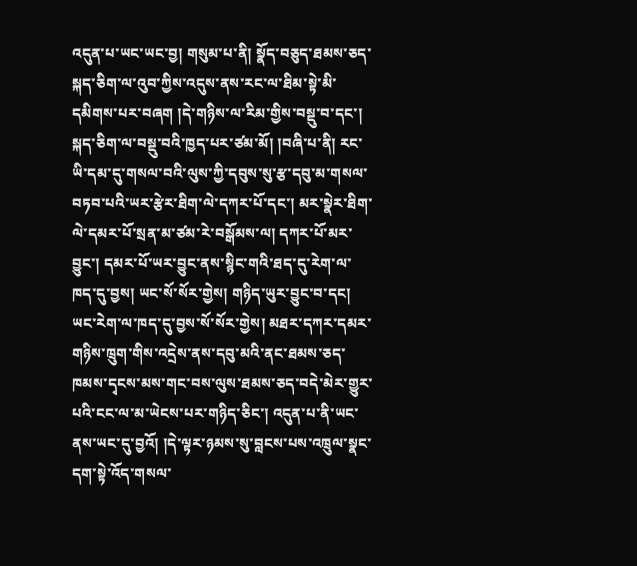འདུན་པ་ཡང་ཡང་བྱ། གསུམ་པ་ནི། སྣོད་བཅུད་ཐམས་ཅད་སྐད་ཅིག་ལ་འུབ་ཀྱིས་འདུས་ནས་རང་ལ་ཐིམ་སྟེ་མི་དམིགས་པར་བཞག །དེ་གཉིས་ལ་རིམ་གྱིས་བསྡུ་བ་དང་། སྐད་ཅིག་ལ་བསྡུ་བའི་ཁྱད་པར་ཙམ་མོ། །བཞི་པ་ནི། རང་ཡི་དམ་དུ་གསལ་བའི་ལུས་ཀྱི་དབུས་སུ་རྩ་དབུ་མ་གསལ་བཏབ་པའི་ཡར་རྩེར་ཐིག་ལེ་དཀར་པོ་དང་། མར་སྣེར་ཐིག་ལེ་དམར་པོ་སྲན་མ་ཙམ་རེ་བསྒོམས་ལ། དཀར་པོ་མར་བྱུང་། དམར་པོ་ཡར་བྱུང་ནས་སྙིང་གའི་ཐད་དུ་རེག་ལ་ཁད་དུ་བྱས། ཡང་སོ་སོར་གྱེས། གཉིད་ཡུར་བྱུང་བ་དང། ཡང་རེག་ལ་ཁད་དུ་བྱས་སོ་སོར་གྱེས། མཐར་དཀར་དམར་གཉིས་ཁྲུག་གིས་འདྲེས་ནས་དབུ་མའི་ནང་ཐམས་ཅད་ཁམས་དྭངས་མས་གང་བས་ལུས་ཐམས་ཅད་བདེ་མེར་གྱུར་པའི་ངང་ལ་མ་ཡེངས་པར་གཉིད་ཅིང་། འདུན་པ་ནི་ཡང་ནས་ཡང་དུ་བྱའོ། །དེ་ལྟར་ཉམས་སུ་བླངས་པས་འཁྲུལ་སྣང་དག་སྟེ་འོད་གསལ་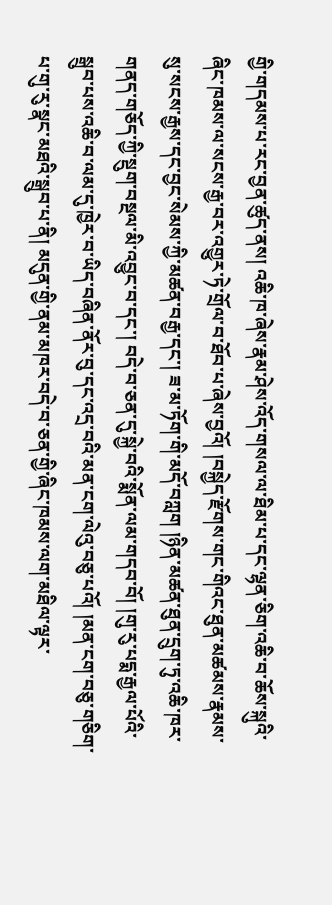གྱི་གདམས་པ་རང་བྱན་ཚུད་ནས། འཆི་ཁ་ཞེས་རྣམ་ཤེས་འོད་གསལ་ལ་ཐིམ་པ་དང་ལྷན་ཅིག་འཆི་བ་ཆོས་སྐུའི་ཞིང་ཁམས་ལ་སངས་རྒྱ་བར་འགྱུར་ཏེ་གྲོལ་བ་ཐོབ་པ་ཞེས་བྱའོ། །བསྐྱེད་རྫོགས་གང་གིའང་ཐུན་མཚམས་རྣམས་སུ་སངས་རྒྱས་དང་བྱང་སེམས་ཀྱི་མཚན་བརྒྱ་དང་། ཟ་མ་ཏོག་གི་མདོ་བཀླག །ཉིན་མཚན་ཐུན་དྲུག་ཏུ་འཆི་ཁར་གནད་གཅོད་ཀྱི་སྡུག་བསྔལ་མི་འབྱུང་བ་དང་། བདེ་བ་ཅན་དུ་སྐྱེ་བའི་སྨོན་ལམ་གདབ་བོ། །གུ་རུ་པདྨ་རྒྱལ་པོའི་སྒྲུབ་པས་འཆི་བ་ལམ་དུ་ཁྱེར་བ་ཡིད་བཞིན་ནོར་བུ་དང་འདྲ་བའི་མན་ངག་ལེའུ་བཅུ་པའོ། །མན་ངག་བཅུ་གཅིག་པ་གུ་རུ་སྣང་མཐའི་སྒྲུབ་པ་ནི། མདུན་གྱི་ནམ་མཁར་བདེ་བ་ཅན་གྱི་ཞིང་ཁམས་ལག་མཐིལ་ལྟར་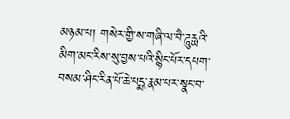མཉམ་པ། གསེར་གྱི་ས་གཞི་ལ་བཻ་ཌཱུརྻའི་མིག་མང་རིས་སུ་བྱས་པའི་སྙིང་པོར་དཔག་བསམ་ཤིང་རིན་པོ་ཆེ་པདྨ་རྣམ་པར་སྣང་བ་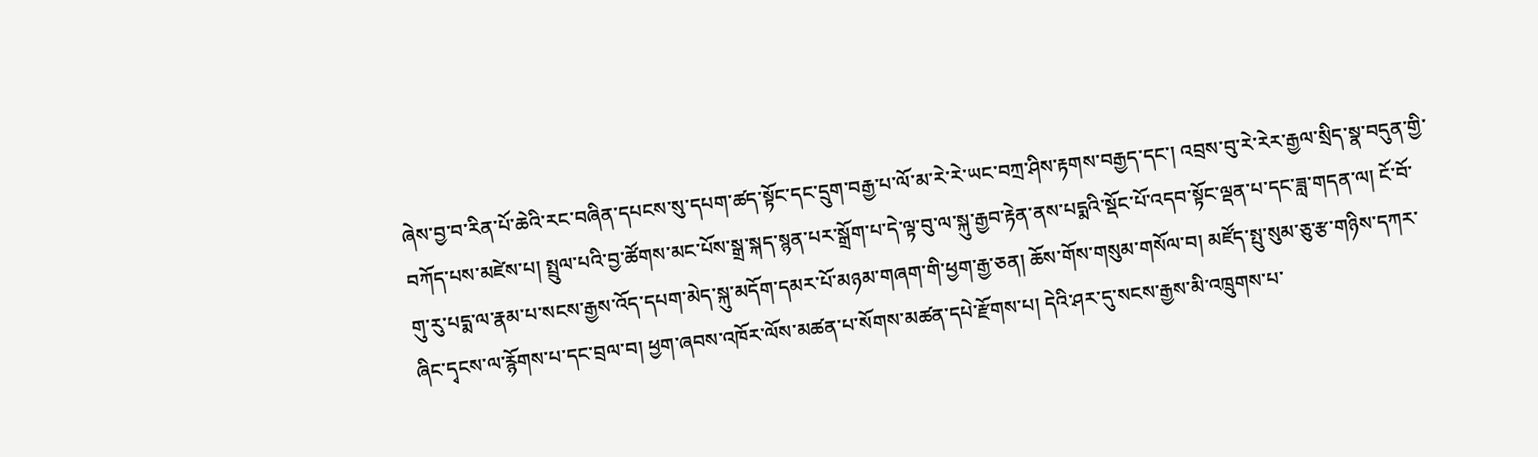ཞེས་བྱ་བ་རིན་པོ་ཆེའི་རང་བཞིན་དཔངས་སུ་དཔག་ཚད་སྟོང་དང་དྲུག་བརྒྱ་པ་ལོ་མ་རེ་རེ་ཡང་བཀྲ་ཤིས་རྟགས་བརྒྱད་དང་། འབྲས་བུ་རེ་རེར་རྒྱལ་སྲིད་སྣ་བདུན་གྱི་བཀོད་པས་མཛེས་པ། སྤྲུལ་པའི་བྱ་ཚོགས་མང་པོས་སྒྲ་སྐད་སྙན་པར་སྒྲོག་པ་དེ་ལྟ་བུ་ལ་སྐུ་རྒྱབ་རྟེན་ནས་པདྨའི་སྡོང་པོ་འདབ་སྟོང་ལྡན་པ་དང་ཟླ་གདན་ལ། ངོ་བོ་གུ་རུ་པདྨ་ལ་རྣམ་པ་སངས་རྒྱས་འོད་དཔག་མེད་སྐུ་མདོག་དམར་པོ་མཉམ་གཞག་གི་ཕྱག་རྒྱ་ཅན། ཆོས་གོས་གསུམ་གསོལ་བ། མཛོད་སྤུ་སུམ་ཅུ་རྩ་གཉིས་དཀར་ཞིང་དྭངས་ལ་རྙོགས་པ་དང་བྲལ་བ། ཕྱག་ཞབས་འཁོར་ལོས་མཚན་པ་སོགས་མཚན་དཔེ་རྫོགས་པ། དེའི་ཤར་དུ་སངས་རྒྱས་མི་འཁྲུགས་པ་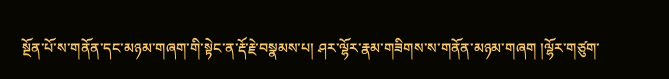སྔོན་པོ་ས་གནོན་དང་མཉམ་གཞག་གི་སྟེང་ན་རྡོ་རྗེ་བསྣམས་པ། ཤར་ལྷོར་རྣམ་གཟིགས་ས་གནོན་མཉམ་གཞག །ལྷོར་གཙུག་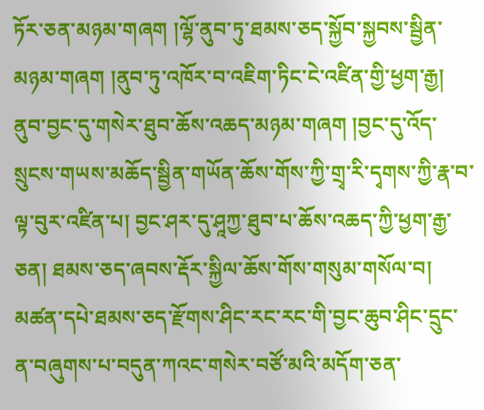ཏོར་ཅན་མཉམ་གཞག །ལྷོ་ནུབ་ཏུ་ཐམས་ཅད་སྐྱོབ་སྐྱབས་སྦྱིན་མཉམ་གཞག །ནུབ་ཏུ་འཁོར་བ་འཇིག་ཏིང་ངེ་འཛིན་གྱི་ཕྱག་རྒྱ། ནུབ་བྱང་དུ་གསེར་ཐུབ་ཆོས་འཆད་མཉམ་གཞག །བྱང་དུ་འོད་སྲུངས་གཡས་མཆོད་སྦྱིན་གཡོན་ཆོས་གོས་ཀྱི་གྲྭ་རི་དྭགས་ཀྱི་རྣ་བ་ལྟ་བུར་འཛིན་པ། བྱང་ཤར་དུ་ཤཱཀྱ་ཐུབ་པ་ཆོས་འཆད་ཀྱི་ཕྱག་རྒྱ་ཅན། ཐམས་ཅད་ཞབས་རྡོར་སྐྱིལ་ཆོས་གོས་གསུམ་གསོལ་བ། མཚན་དཔེ་ཐམས་ཅད་རྫོགས་ཤིང་རང་རང་གི་བྱང་ཆུབ་ཤིང་དྲུང་ན་བཞུགས་པ་བདུན་ཀའང་གསེར་བཙོ་མའི་མདོག་ཅན་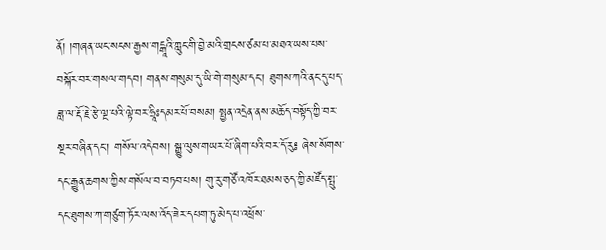ནོ། །གཞན་ཡང་སངས་རྒྱས་གངྒཱའི་ཀླུང་གི་བྱེ་མའི་གྲངས་ཙམ་པ་མཐའ་ཡས་པས་བསྐོར་བར་གསལ་གདབ། གནས་གསུམ་དུ་ཡི་གེ་གསུམ་དང་། ཐུགས་ཀའི་ནང་དུ་པད་ཟླ་ལ་རྡོ་རྗེ་རྩེ་ལྔ་པའི་ལྟེ་བར་ཧྲཱིཿདམར་པོ་བསམ། སྤྱན་འདྲེན་ནས་མཆོད་བསྟོད་ཀྱི་བར་སྔར་བཞིན་དང་། གསོལ་འདེབས། སྒྱུ་ལུས་གཡར་པོ་ཞིག་པའི་བར་དོ་རུ༔ ཞེས་སོགས་དང་རྒྱུན་ཆགས་ཀྱིས་གསོལ་བ་བཏབ་པས། གུ་རུ་གཙོ་འཁོར་ཐམས་ཅད་ཀྱི་མཛོད་སྤུ་དང་ཐུགས་ཀ་གཙུག་ཏོར་ལས་འོད་ཟེར་དཔག་ཏུ་མེད་པ་འཕྲོས་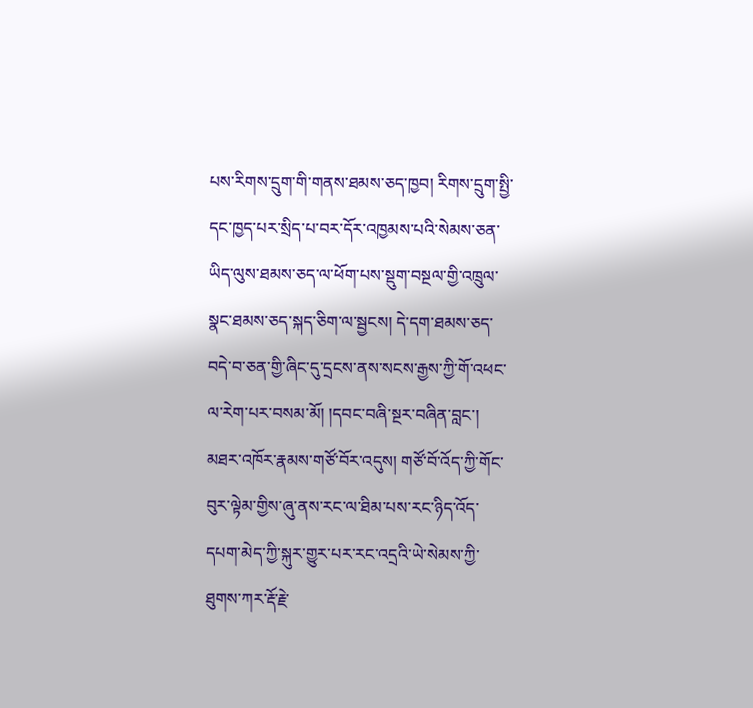པས་རིགས་དྲུག་གི་གནས་ཐམས་ཅད་ཁྱབ། རིགས་དྲུག་སྤྱི་དང་ཁྱད་པར་སྲིད་པ་བར་དོར་འཁྱམས་པའི་སེམས་ཅན་ཡིད་ལུས་ཐམས་ཅད་ལ་ཕོག་པས་སྡུག་བསྔལ་གྱི་འཁྲུལ་སྣང་ཐམས་ཅད་སྐད་ཅིག་ལ་སྦྱངས། དེ་དག་ཐམས་ཅད་བདེ་བ་ཅན་གྱི་ཞིང་དུ་དྲངས་ནས་སངས་རྒྱས་ཀྱི་གོ་འཕང་ལ་རེག་པར་བསམ་མོ། །དབང་བཞི་སྔར་བཞིན་བླང་། མཐར་འཁོར་རྣམས་གཙོ་བོར་འདུས། གཙོ་བོ་འོད་ཀྱི་གོང་བུར་ལྟེམ་གྱིས་ཞུ་ནས་རང་ལ་ཐིམ་པས་རང་ཉིད་འོད་དཔག་མེད་ཀྱི་སྐུར་གྱུར་པར་རང་འདྲའི་ཡེ་སེམས་ཀྱི་ཐུགས་ཀར་རྡོ་རྗེ་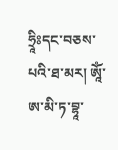ཧྲཱིཿདང་བཅས་པའི་ཐ་མར། ཨཱོཾ་ཨ་མི་ཏ་བྷཱ་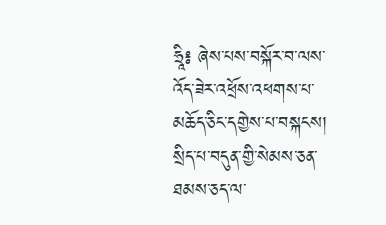ཧྲཱི༔ ཞེས་པས་བསྐོར་བ་ལས་འོད་ཟེར་འཕྲོས་འཕགས་པ་མཆོད་ཅིང་དགྱེས་པ་བསྐངས། སྲིད་པ་བདུན་གྱི་སེམས་ཅན་ཐམས་ཅད་ལ་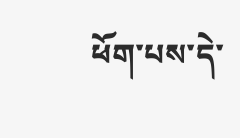ཕོག་པས་དེ་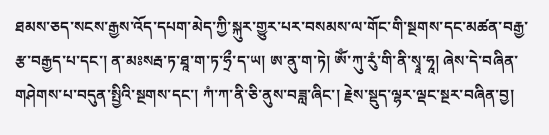ཐམས་ཅད་སངས་རྒྱས་འོད་དཔག་མེད་ཀྱི་སྐུར་གྱུར་པར་བསམས་ལ་གོང་གི་སྔགས་དང་མཚན་བརྒྱ་རྩ་བརྒྱད་པ་དང་། ན་མཿསརྦ་ཏ་ཐཱ་ག་ཏ་ཧྲྀ་ད་ཡ། ཨ་ནུ་ག་ཏེ། ཨོཾ་ཀུ་རུཾ་གི་ནི་སྭཱ་ཧཱ། ཞེས་དེ་བཞིན་གཤེགས་པ་བདུན་སྤྱིའི་སྔགས་དང་། ཀཾ་ཀ་ནི་ཅི་ནུས་བཟླ་ཞིང་། རྗེས་སྡུད་ལྷར་ལྡང་སྔར་བཞིན་བྱ།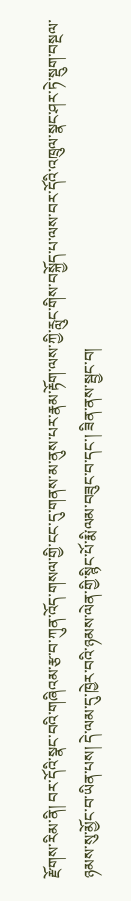རྫོགས་རིམ་ནི། བར་དོའི་སྣང་བའི་གཞིའམ་རྩ་བ་ཀུན་འོད་གསལ་གྱི་ངང་དུ་གནས་མ་ནུས་པར་རྣམ་རྟོག་ལས་ཀྱི་རླུང་གིས་བསྐྱོད་པ་ལས་བར་དོའི་འཁྲུལ་སྣང་ཤར་ཏེ་སྡུག་བསྔལ་ཉམས་སུ་མྱོང་བ་ཡིན་པས། དེ་ལམ་དུ་ཁྱེར་བའི་ཉམས་ལེན་གྱི་སྙིང་པོ་རྨི་ལམ་བཟུང་བ་དང་། ཟིན་ནས་སྦྱང་བ།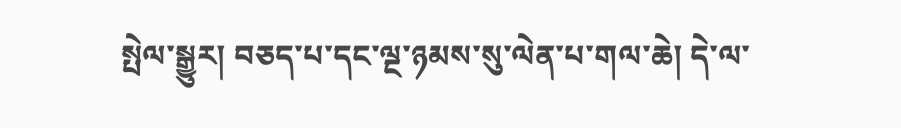སྤེལ་སྒྱུར། བཅད་པ་དང་ལྔ་ཉམས་སུ་ལེན་པ་གལ་ཆེ། དེ་ལ་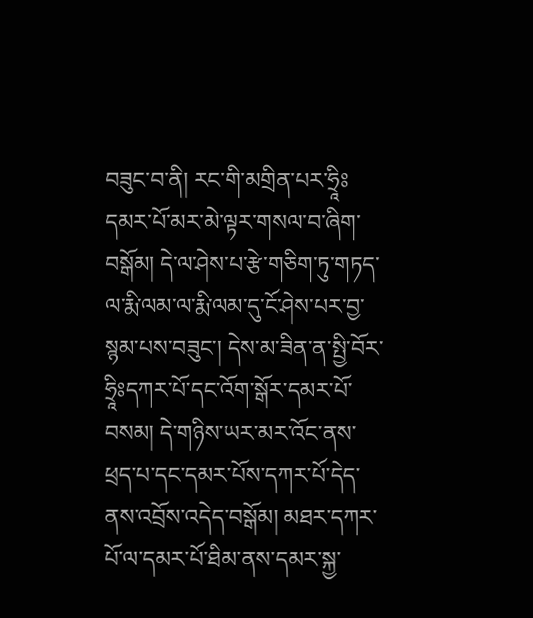བཟུང་བ་ནི། རང་གི་མགྲིན་པར་ཧྲཱིཿདམར་པོ་མར་མེ་ལྟར་གསལ་བ་ཞིག་བསྒོམ། དེ་ལ་ཤེས་པ་རྩེ་གཅིག་ཏུ་གཏད་ལ་རྨི་ལམ་ལ་རྨི་ལམ་དུ་ངོ་ཤེས་པར་བྱ་སྙམ་པས་བཟུང་། དེས་མ་ཟིན་ན་སྤྱི་བོར་ཧྲཱིཿདཀར་པོ་དང་འོག་སྒོར་དམར་པོ་བསམ། དེ་གཉིས་ཡར་མར་འོང་ནས་ཕྲད་པ་དང་དམར་པོས་དཀར་པོ་དེད་ནས་འབྲོས་འདེད་བསྒོམ། མཐར་དཀར་པོ་ལ་དམར་པོ་ཐིམ་ནས་དམར་སྐྱ་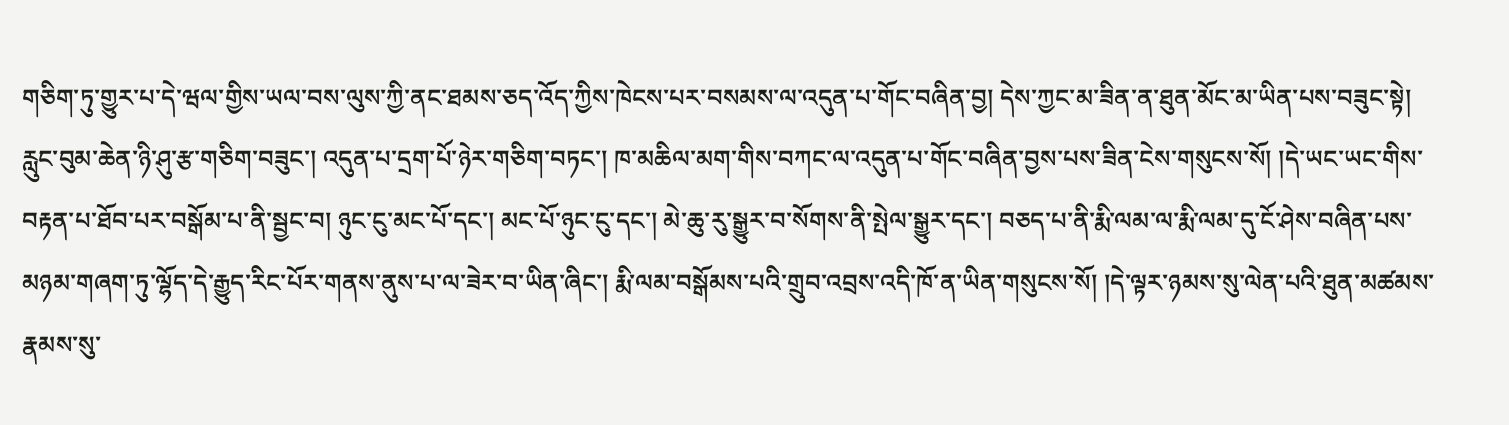གཅིག་ཏུ་གྱུར་པ་དེ་ཝལ་གྱིས་ཡལ་བས་ལུས་ཀྱི་ནང་ཐམས་ཅད་འོད་ཀྱིས་ཁེངས་པར་བསམས་ལ་འདུན་པ་གོང་བཞིན་བྱ། དེས་ཀྱང་མ་ཟིན་ན་ཐུན་མོང་མ་ཡིན་པས་བཟུང་སྟེ། རླུང་བུམ་ཆེན་ཉི་ཤུ་རྩ་གཅིག་བཟུང་། འདུན་པ་དྲག་པོ་ཉེར་གཅིག་བཏང་། ཁ་མཆིལ་མག་གིས་བཀང་ལ་འདུན་པ་གོང་བཞིན་བྱས་པས་ཟིན་ངེས་གསུངས་སོ། །དེ་ཡང་ཡང་གིས་བརྟན་པ་ཐོབ་པར་བསྒོམ་པ་ནི་སྦྱང་བ། ཉུང་ངུ་མང་པོ་དང་། མང་པོ་ཉུང་ངུ་དང་། མེ་ཆུ་རུ་སྒྱུར་བ་སོགས་ནི་སྤེལ་སྒྱུར་དང་། བཅད་པ་ནི་རྨི་ལམ་ལ་རྨི་ལམ་དུ་ངོ་ཤེས་བཞིན་པས་མཉམ་གཞག་ཏུ་ལྷོད་དེ་རྒྱུད་རིང་པོར་གནས་ནུས་པ་ལ་ཟེར་བ་ཡིན་ཞིང་། རྨི་ལམ་བསྒོམས་པའི་གྲུབ་འབྲས་འདི་ཁོ་ན་ཡིན་གསུངས་སོ། །དེ་ལྟར་ཉམས་སུ་ལེན་པའི་ཐུན་མཚམས་རྣམས་སུ་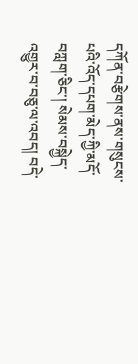དཀོན་བརྩེགས་ནས་གསུངས་པའི་འོད་དཔག་མེད་ཀྱི་མདོ་བཀླག་ཅིང་། སེམས་བསྐྱེད་འགྱུར་བ་བཅུ་ལ་འབད། བདེ་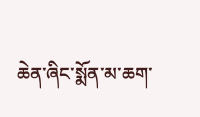ཆེན་ཞིང་སྨོན་མ་ཆག་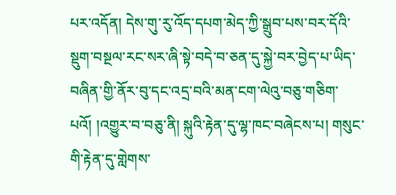པར་འདོན། དེས་གུ་རུ་འོད་དཔག་མེད་ཀྱི་སྒྲུབ་པས་བར་དོའི་སྡུག་བསྔལ་རང་སར་ཞི་སྟེ་བདེ་བ་ཅན་དུ་སྐྱེ་བར་བྱེད་པ་ཡིད་བཞིན་གྱི་ནོར་བུ་དང་འདྲ་བའི་མན་ངག་ལེའུ་བཅུ་གཅིག་པའོ། །འགྱུར་བ་བཅུ་ནི། སྐུའི་རྟེན་དུ་ལྷ་ཁང་བཞེངས་པ། གསུང་གི་རྟེན་དུ་གླེགས་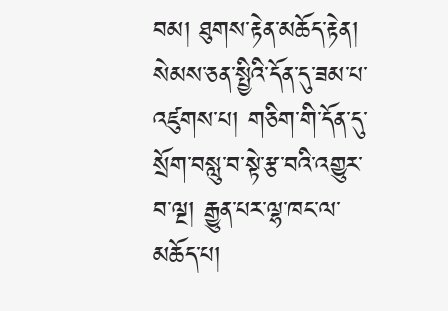བམ། ཐུགས་རྟེན་མཆོད་རྟེན། སེམས་ཅན་སྤྱིའི་དོན་དུ་ཟམ་པ་འཛུགས་པ། གཅིག་གི་དོན་དུ་སྲོག་བསླུ་བ་སྟེ་རྩ་བའི་འགྱུར་བ་ལྔ། རྒྱུན་པར་ལྷ་ཁང་ལ་མཆོད་པ།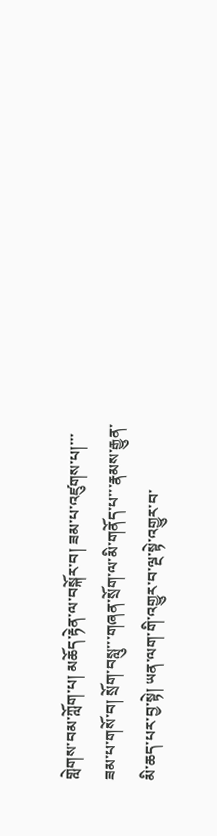གླེགས་བམ་ཀློག་པ། མཆོད་རྟེན་ལ་བསྐོར་བ། ཟམ་པ་འཛུགས་པ།་་་ཟམ་པ་གསོ་བ། སྲོག་བསླུ་་་གཞན་སྲོག་ལ་མི་གནོད་པ་་་རྣམས་རྒྱུན་མི་ཆད་པར་བྱ་སྟེ། ཡན་ལག་གི་འགྱུར་བ་ལྔ་སྟེ་འགྱུར་བ་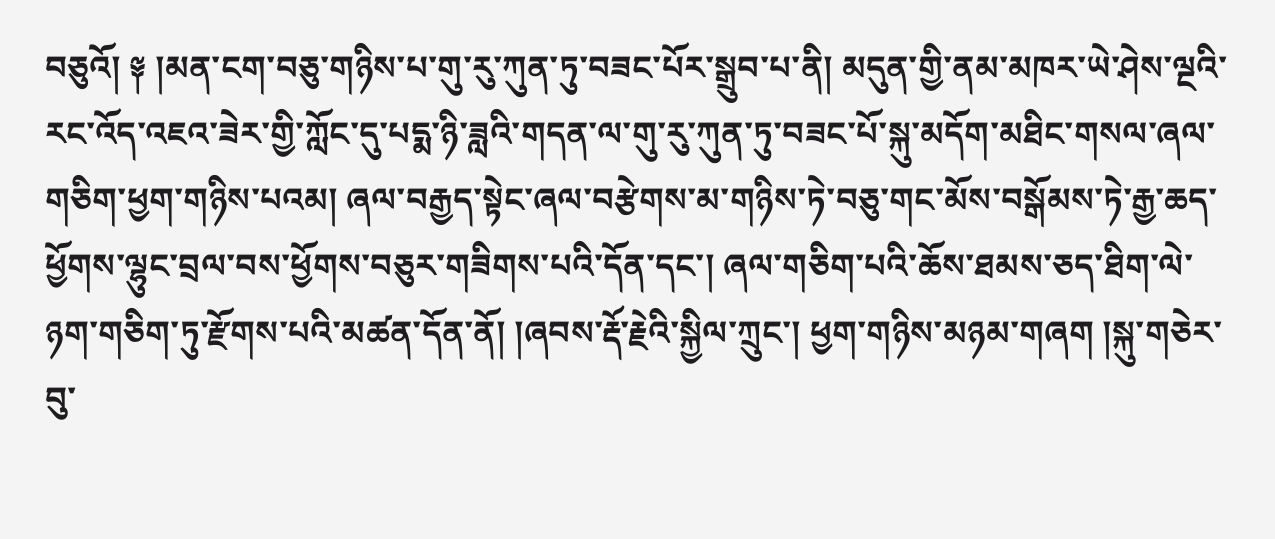བཅུའོ། ༈ །མན་ངག་བཅུ་གཉིས་པ་གུ་རུ་ཀུན་ཏུ་བཟང་པོར་སྒྲུབ་པ་ནི། མདུན་གྱི་ནམ་མཁར་ཡེ་ཤེས་ལྔའི་རང་འོད་འཇའ་ཟེར་གྱི་ཀློང་དུ་པདྨ་ཉི་ཟླའི་གདན་ལ་གུ་རུ་ཀུན་ཏུ་བཟང་པོ་སྐུ་མདོག་མཐིང་གསལ་ཞལ་གཅིག་ཕྱག་གཉིས་པའམ། ཞལ་བརྒྱད་སྟེང་ཞལ་བརྩེགས་མ་གཉིས་ཏེ་བཅུ་གང་མོས་བསྒོམས་ཏེ་རྒྱ་ཆད་ཕྱོགས་ལྷུང་བྲལ་བས་ཕྱོགས་བཅུར་གཟིགས་པའི་དོན་དང་། ཞལ་གཅིག་པའི་ཆོས་ཐམས་ཅད་ཐིག་ལེ་ཉག་གཅིག་ཏུ་རྫོགས་པའི་མཚན་དོན་ནོ། །ཞབས་རྡོ་རྗེའི་སྐྱིལ་ཀྲུང་། ཕྱག་གཉིས་མཉམ་གཞག །སྐུ་གཅེར་བུ་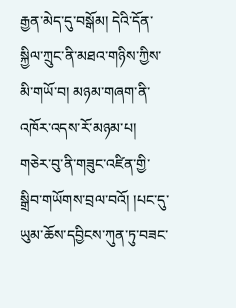རྒྱན་མེད་དུ་བསྒོམ། དེའི་དོན་སྐྱིལ་ཀྲུང་ནི་མཐའ་གཉིས་ཀྱིས་མི་གཡོ་བ། མཉམ་གཞག་ནི་འཁོར་འདས་རོ་མཉམ་པ། གཅེར་བུ་ནི་གཟུང་འཛིན་གྱི་སྒྲིབ་གཡོགས་བྲལ་བའོ། །པང་དུ་ཡུམ་ཆོས་དབྱིངས་ཀུན་ཏུ་བཟང་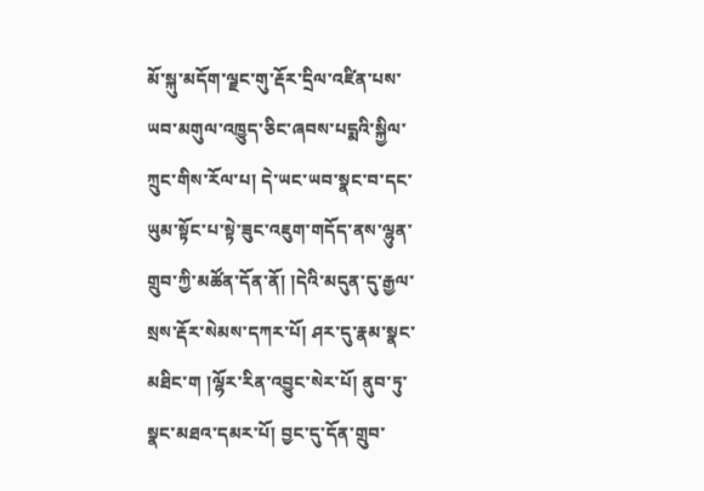མོ་སྐུ་མདོག་ལྗང་གུ་རྡོར་དྲིལ་འཛིན་པས་ཡབ་མགུལ་འཁྱུད་ཅིང་ཞབས་པདྨའི་སྐྱིལ་ཀྲུང་གིས་རོལ་པ། དེ་ཡང་ཡབ་སྣང་བ་དང་ཡུམ་སྟོང་པ་སྟེ་ཟུང་འཇུག་གདོད་ནས་ལྷུན་གྲུབ་ཀྱི་མཚོན་དོན་ནོ། །དེའི་མདུན་དུ་རྒྱལ་སྲས་རྡོར་སེམས་དཀར་པོ། ཤར་དུ་རྣམ་སྣང་མཐིང་ག །ལྷོར་རིན་འབྱུང་སེར་པོ། ནུབ་ཏུ་སྣང་མཐའ་དམར་པོ། བྱང་དུ་དོན་གྲུབ་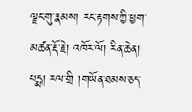ལྗང་གུ་རྣམས། རང་རྟགས་ཀྱི་ཕྱག་མཚན་རྡོ་རྗེ། འཁོར་ལོ། རིན་ཆེན། པདྨ། རལ་གྲི །གཡོན་ཐམས་ཅད་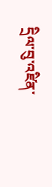དྲིལ་བུ་འཛིན་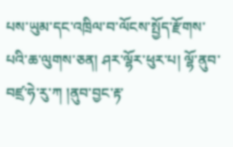པས་ཡུམ་དང་འཁྲིལ་བ་ལོངས་སྤྱོད་རྫོགས་པའི་ཆ་ལུགས་ཅན། ཤར་ལྷོར་ཕུར་པ། ལྷོ་ནུབ་བཛྲ་ཧེ་རུ་ཀ །ནུབ་བྱང་རྟ་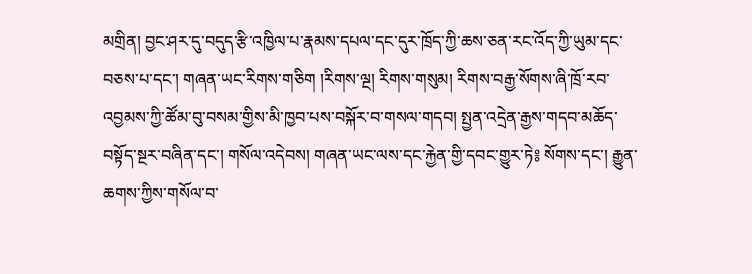མགྲིན། བྱང་ཤར་དུ་བདུད་རྩི་འཁྱིལ་པ་རྣམས་དཔལ་དང་དུར་ཁྲོད་ཀྱི་ཆས་ཅན་རང་འོད་ཀྱི་ཡུམ་དང་བཅས་པ་དང་། གཞན་ཡང་རིགས་གཅིག །རིགས་ལྔ། རིགས་གསུམ། རིགས་བརྒྱ་སོགས་ཞི་ཁྲོ་རབ་འབྱམས་ཀྱི་ཚོམ་བུ་བསམ་གྱིས་མི་ཁྱབ་པས་བསྐོར་བ་གསལ་གདབ། སྤྱན་འདྲེན་རྒྱས་གདབ་མཆོད་བསྟོད་སྔར་བཞིན་དང་། གསོལ་འདེབས། གཞན་ཡང་ལས་དང་རྐྱེན་གྱི་དབང་གྱུར་ཏེ༔ སོགས་དང་། རྒྱུན་ཆགས་ཀྱིས་གསོལ་བ་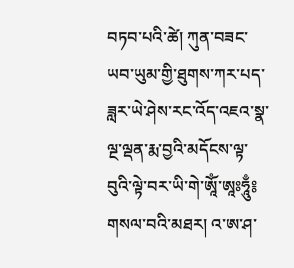བཏབ་པའི་ཚེ། ཀུན་བཟང་ཡབ་ཡུམ་གྱི་ཐུགས་ཀར་པད་ཟླར་ཡེ་ཤེས་རང་འོད་འཇའ་སྣ་ལྔ་ལྡན་རྨ་བྱའི་མདོངས་ལྟ་བུའི་ལྟེ་བར་ཡི་གེ་ཨཱོཾ་ཨཱཿཧཱུྃ༔ གསལ་བའི་མཐར། འ་ཨ་ཤ་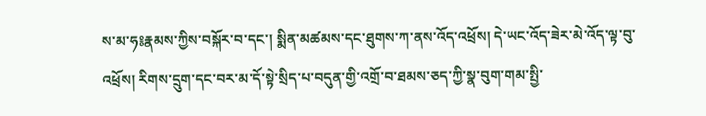ས་མ་ཧ༔རྣམས་ཀྱིས་བསྐོར་བ་དང་། སྨིན་མཚམས་དང་ཐུགས་ཀ་ནས་འོད་འཕྲོས། དེ་ཡང་འོད་ཟེར་མེ་འོད་ལྟ་བུ་འཕྲོས། རིགས་དྲུག་དང་བར་མ་དོ་སྟེ་སྲིད་པ་བདུན་གྱི་འགྲོ་བ་ཐམས་ཅད་ཀྱི་སྣ་བུག་གམ་སྤྱི་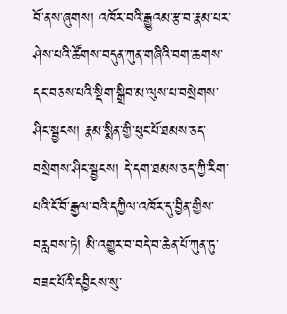བོ་ནས་ཞུགས། འཁོར་བའི་རྒྱུའམ་རྩ་བ་རྣམ་པར་ཤེས་པའི་ཚོགས་བདུན་ཀུན་གཞིའི་བག་ཆགས་དང་བཅས་པའི་སྡིག་སྒྲིབ་མ་ལུས་པ་བསྲེགས་ཤིང་སྦྱངས། རྣམ་སྨིན་གྱི་ཕུང་པོ་ཐམས་ཅད་བསྲེགས་ཤིང་སྦྱངས། དེ་དག་ཐམས་ཅད་ཀྱི་རིག་པའི་ངོ་བོ་རྒྱལ་བའི་དཀྱིལ་འཁོར་དུ་བྱིན་གྱིས་བརླབས་ཏེ། མི་འགྱུར་བ་བདེ་བ་ཆེན་པོ་ཀུན་ཏུ་བཟང་པོའི་དབྱིངས་སུ་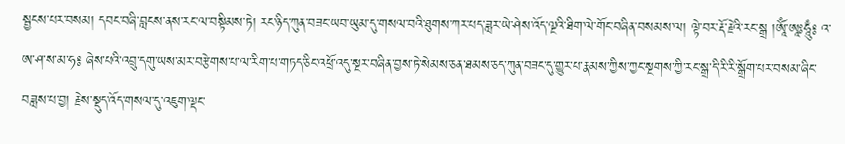སྦྱངས་པར་བསམ། དབང་བཞི་བླངས་ནས་རང་ལ་བསྟིམས་ཏེ། རང་ཉིད་ཀུན་བཟང་ཡབ་ཡུམ་དུ་གསལ་བའི་ཐུགས་ཀར་པད་ཟླར་ཡེ་ཤེས་འོད་ལྔའི་ཐིག་ལེ་གོང་བཞིན་བསམས་ལ། ལྟེ་བར་རྡོ་རྗེའི་རང་སྒྲ །ཨཱོཾ་ཨཱཿཧཱུྃ༔ འ་ཨ་ཤ་ས་མ་ཧ༔ ཞེས་པའི་འབྲུ་དགུ་ཡས་མར་བརྩེགས་པ་ལ་རིག་པ་གཏད་ཅིང་འཕྲོ་འདུ་སྔར་བཞིན་བྱས་ཏེ་སེམས་ཅན་ཐམས་ཅད་ཀུན་བཟང་དུ་གྱུར་པ་རྣམས་ཀྱིས་ཀྱང་སྔགས་ཀྱི་རང་སྒྲ་དི་རི་རི་སྒྲོག་པར་བསམ་ཞིང་བཟླས་པ་བྱ། རྗེས་སྡུད་འོད་གསལ་དུ་འཇུག་ལྡང་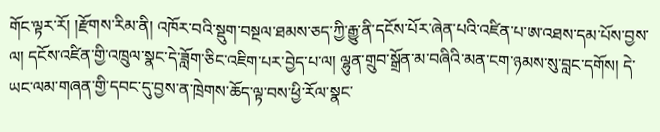གོང་ལྟར་རོ། །རྫོགས་རིམ་ནི། འཁོར་བའི་སྡུག་བསྔལ་ཐམས་ཅད་ཀྱི་རྒྱུ་ནི་དངོས་པོར་ཞེན་པའི་འཛིན་པ་ཨ་འཐས་དམ་པོས་བྱས་ལ། དངོས་འཛིན་གྱི་འཁྲུལ་སྣང་དེ་ཟློག་ཅིང་འཇིག་པར་བྱེད་པ་ལ། ལྷུན་གྲུབ་སྒྲོན་མ་བཞིའི་མན་ངག་ཉམས་སུ་བླང་དགོས། དེ་ཡང་ལམ་གཞན་གྱི་དབང་དུ་བྱས་ན་ཁྲེགས་ཆོད་ལྟ་བས་ཕྱི་རོལ་སྣང་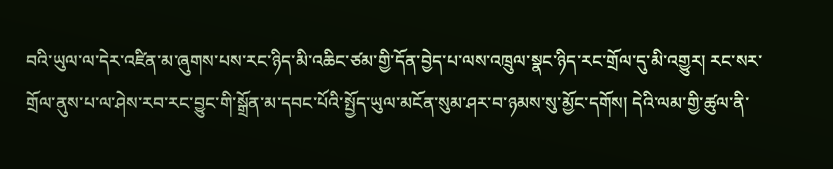བའི་ཡུལ་ལ་དེར་འཛིན་མ་ཞུགས་པས་རང་ཉིད་མི་འཆིང་ཙམ་གྱི་དོན་བྱེད་པ་ལས་འཁྲུལ་སྣང་ཉིད་རང་གྲོལ་དུ་མི་འགྱུར། རང་སར་གྲོལ་ནུས་པ་ལ་ཤེས་རབ་རང་བྱུང་གི་སྒྲོན་མ་དབང་པོའི་སྤྱོད་ཡུལ་མངོན་སུམ་ཤར་བ་ཉམས་སུ་མྱོང་དགོས། དེའི་ལམ་གྱི་ཚུལ་ནི་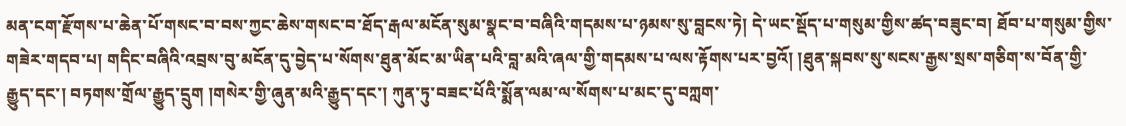མན་ངག་རྫོགས་པ་ཆེན་པོ་གསང་བ་བས་ཀྱང་ཆེས་གསང་བ་ཐོད་རྒལ་མངོན་སུམ་སྣང་བ་བཞིའི་གདམས་པ་ཉམས་སུ་བླངས་ཏེ། དེ་ཡང་སྡོད་པ་གསུམ་གྱིས་ཚད་བཟུང་བ། ཐོབ་པ་གསུམ་གྱིས་གཟེར་གདབ་པ། གདིང་བཞིའི་འབྲས་བུ་མངོན་དུ་བྱེད་པ་སོགས་ཐུན་མོང་མ་ཡིན་པའི་བླ་མའི་ཞལ་གྱི་གདམས་པ་ལས་རྟོགས་པར་བྱའོ། །ཐུན་སྐབས་སུ་སངས་རྒྱས་སྲས་གཅིག་ས་བོན་གྱི་རྒྱུད་དང་། བཏགས་གྲོལ་རྒྱུད་དྲུག །གསེར་གྱི་ཞུན་མའི་རྒྱུད་དང་། ཀུན་ཏུ་བཟང་པོའི་སྨོན་ལམ་ལ་སོགས་པ་མང་དུ་བཀླག་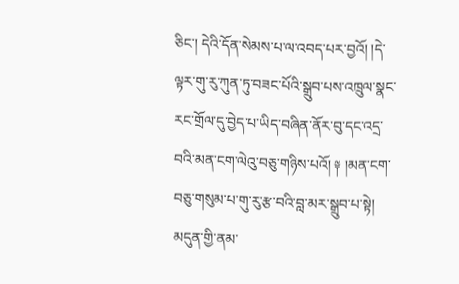ཅིང་། དེའི་དོན་སེམས་པ་ལ་འབད་པར་བྱའོ། །དེ་ལྟར་གུ་རུ་ཀུན་ཏུ་བཟང་པོའི་སྒྲུབ་པས་འཁྲུལ་སྣང་རང་གྲོལ་དུ་བྱེད་པ་ཡིད་བཞིན་ནོར་བུ་དང་འདྲ་བའི་མན་ངག་ལེའུ་བཅུ་གཉིས་པའོ། ༈ །མན་ངག་བཅུ་གསུམ་པ་གུ་རུ་རྩ་བའི་བླ་མར་སྒྲུབ་པ་སྟེ། མདུན་གྱི་ནམ་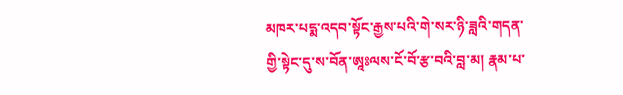མཁར་པདྨ་འདབ་སྟོང་རྒྱས་པའི་གེ་སར་ཉི་ཟླའི་གདན་གྱི་སྟེང་དུ་ས་བོན་ཨཱཿལས་ངོ་བོ་རྩ་བའི་བླ་མ། རྣམ་པ་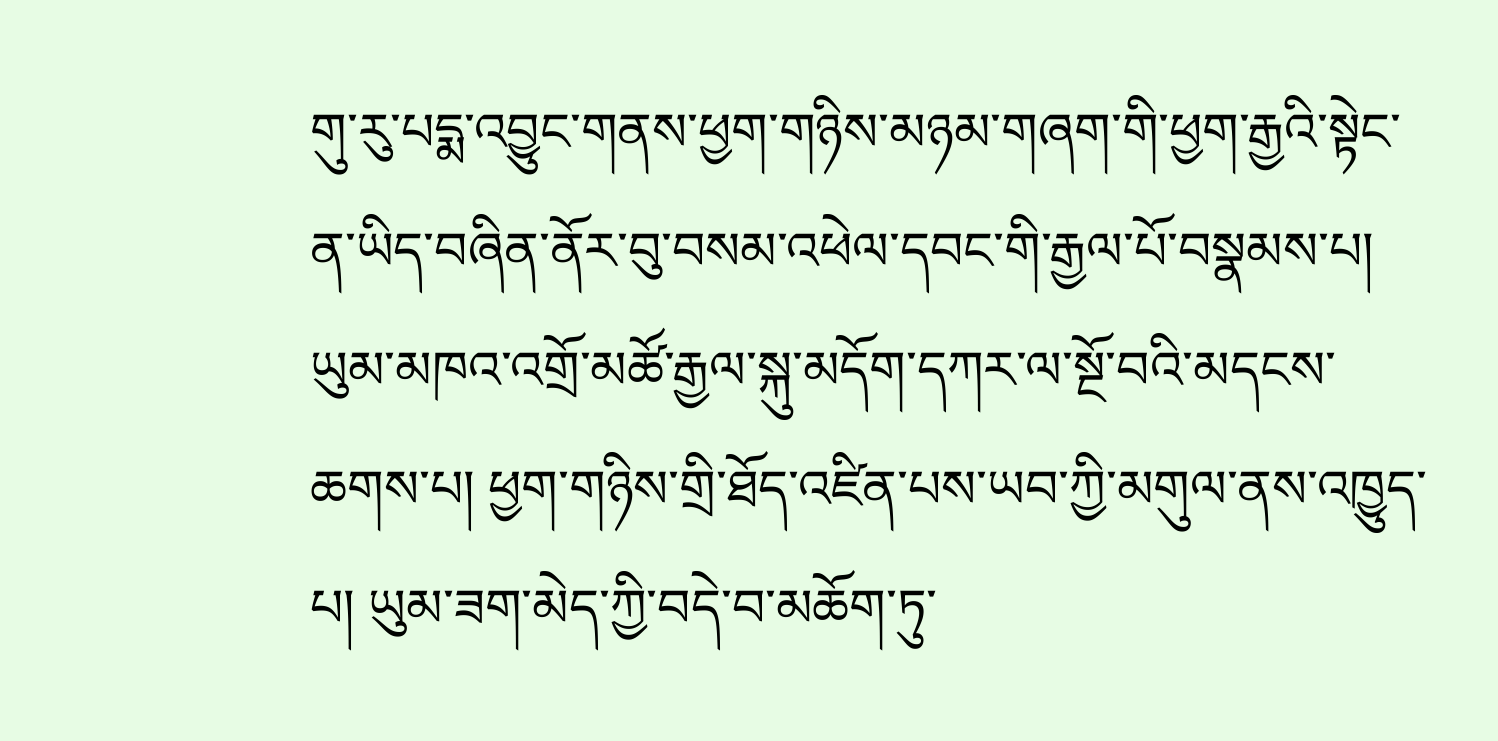གུ་རུ་པདྨ་འབྱུང་གནས་ཕྱག་གཉིས་མཉམ་གཞག་གི་ཕྱག་རྒྱའི་སྟེང་ན་ཡིད་བཞིན་ནོར་བུ་བསམ་འཕེལ་དབང་གི་རྒྱལ་པོ་བསྣམས་པ། ཡུམ་མཁའ་འགྲོ་མཚོ་རྒྱལ་སྐུ་མདོག་དཀར་ལ་སྔོ་བའི་མདངས་ཆགས་པ། ཕྱག་གཉིས་གྲི་ཐོད་འཛིན་པས་ཡབ་ཀྱི་མགུལ་ནས་འཁྱུད་པ། ཡུམ་ཟག་མེད་ཀྱི་བདེ་བ་མཆོག་ཏུ་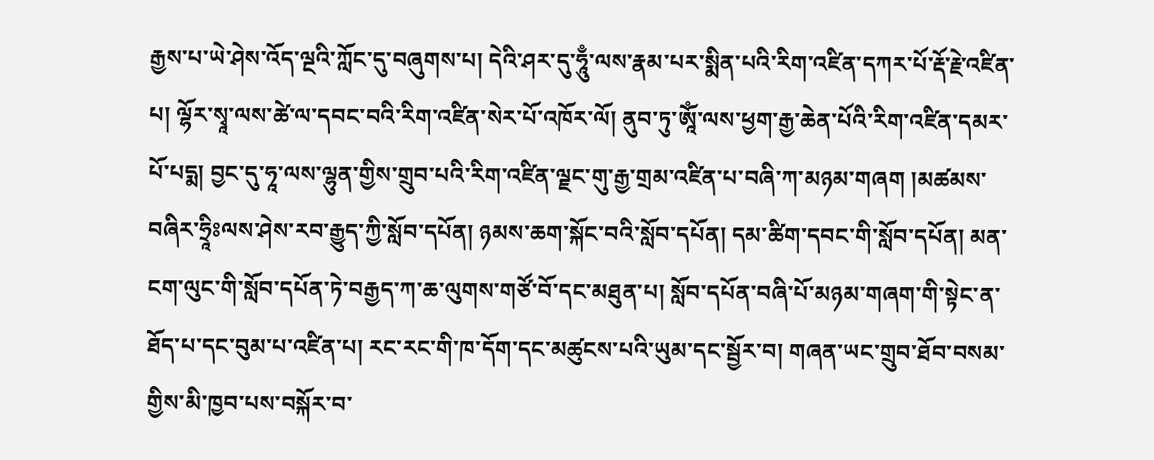རྒྱས་པ་ཡེ་ཤེས་འོད་ལྔའི་ཀློང་དུ་བཞུགས་པ། དེའི་ཤར་དུ་ཧཱུྃ་ལས་རྣམ་པར་སྨིན་པའི་རིག་འཛིན་དཀར་པོ་རྡོ་རྗེ་འཛིན་པ། ལྷོར་སྭཱ་ལས་ཚེ་ལ་དབང་བའི་རིག་འཛིན་སེར་པོ་འཁོར་ལོ། ནུབ་ཏུ་ཨཱོཾ་ལས་ཕྱག་རྒྱ་ཆེན་པོའི་རིག་འཛིན་དམར་པོ་པདྨ། བྱང་དུ་ཧཱ་ལས་ལྷུན་གྱིས་གྲུབ་པའི་རིག་འཛིན་ལྗང་གུ་རྒྱ་གྲམ་འཛིན་པ་བཞི་ཀ་མཉམ་གཞག །མཚམས་བཞིར་ཧྲཱིཿལས་ཤེས་རབ་རྒྱུད་ཀྱི་སློབ་དཔོན། ཉམས་ཆག་སྐོང་བའི་སློབ་དཔོན། དམ་ཚིག་དབང་གི་སློབ་དཔོན། མན་ངག་ལུང་གི་སློབ་དཔོན་ཏེ་བརྒྱད་ཀ་ཆ་ལུགས་གཙོ་བོ་དང་མཐུན་པ། སློབ་དཔོན་བཞི་པོ་མཉམ་གཞག་གི་སྟེང་ན་ཐོད་པ་དང་བུམ་པ་འཛིན་པ། རང་རང་གི་ཁ་དོག་དང་མཚུངས་པའི་ཡུམ་དང་སྦྱོར་བ། གཞན་ཡང་གྲུབ་ཐོབ་བསམ་གྱིས་མི་ཁྱབ་པས་བསྐོར་བ་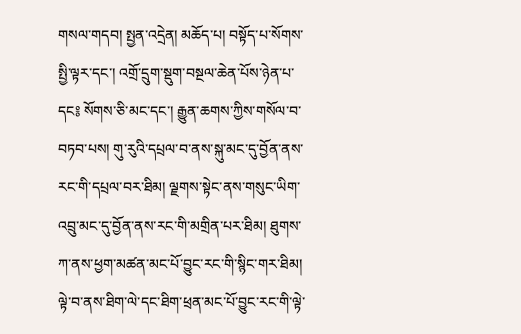གསལ་གདབ། སྤྱན་འདྲེན། མཆོད་པ། བསྟོད་པ་སོགས་སྤྱི་ལྟར་དང་། འགྲོ་དྲུག་སྡུག་བསྔལ་ཆེན་པོས་ཉེན་པ་དང༔ སོགས་ཅི་མང་དང་། རྒྱུན་ཆགས་ཀྱིས་གསོལ་བ་བཏབ་པས། གུ་རུའི་དཔྲལ་བ་ནས་སྐུ་མང་དུ་བྱོན་ནས་རང་གི་དཔྲལ་བར་ཐིམ། ལྗགས་སྟེང་ནས་གསུང་ཡིག་འབྲུ་མང་དུ་བྱོན་ནས་རང་གི་མགྲིན་པར་ཐིམ། ཐུགས་ཀ་ནས་ཕྱག་མཚན་མང་པོ་བྱུང་རང་གི་སྙིང་གར་ཐིམ། ལྟེ་བ་ནས་ཐིག་ལེ་དང་ཐིག་ཕྲན་མང་པོ་བྱུང་རང་གི་ལྟེ་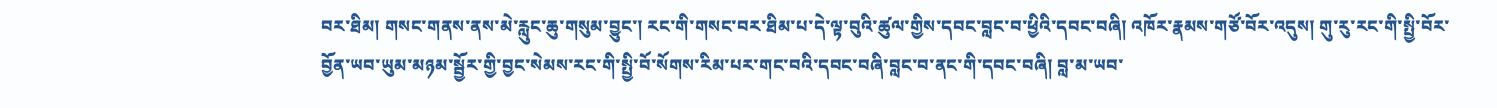བར་ཐིམ། གསང་གནས་ནས་མེ་རླུང་ཆུ་གསུམ་བྱུང་། རང་གི་གསང་བར་ཐིམ་པ་དེ་ལྟ་བུའི་ཚུལ་གྱིས་དབང་བླང་བ་ཕྱིའི་དབང་བཞི། འཁོར་རྣམས་གཙོ་བོར་འདུས། གུ་རུ་རང་གི་སྤྱི་བོར་བྱོན་ཡབ་ཡུམ་མཉམ་སྦྱོར་གྱི་བྱང་སེམས་རང་གི་སྤྱི་བོ་སོགས་རིམ་པར་གང་བའི་དབང་བཞི་བླང་བ་ནང་གི་དབང་བཞི། བླ་མ་ཡབ་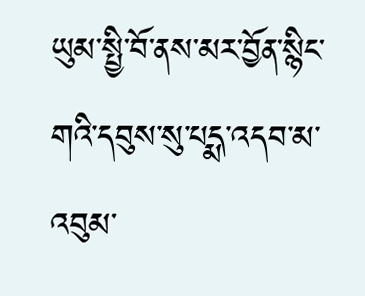ཡུམ་སྤྱི་བོ་ནས་མར་བྱོན་སྙིང་གའི་དབུས་སུ་པདྨ་འདབ་མ་འབུམ་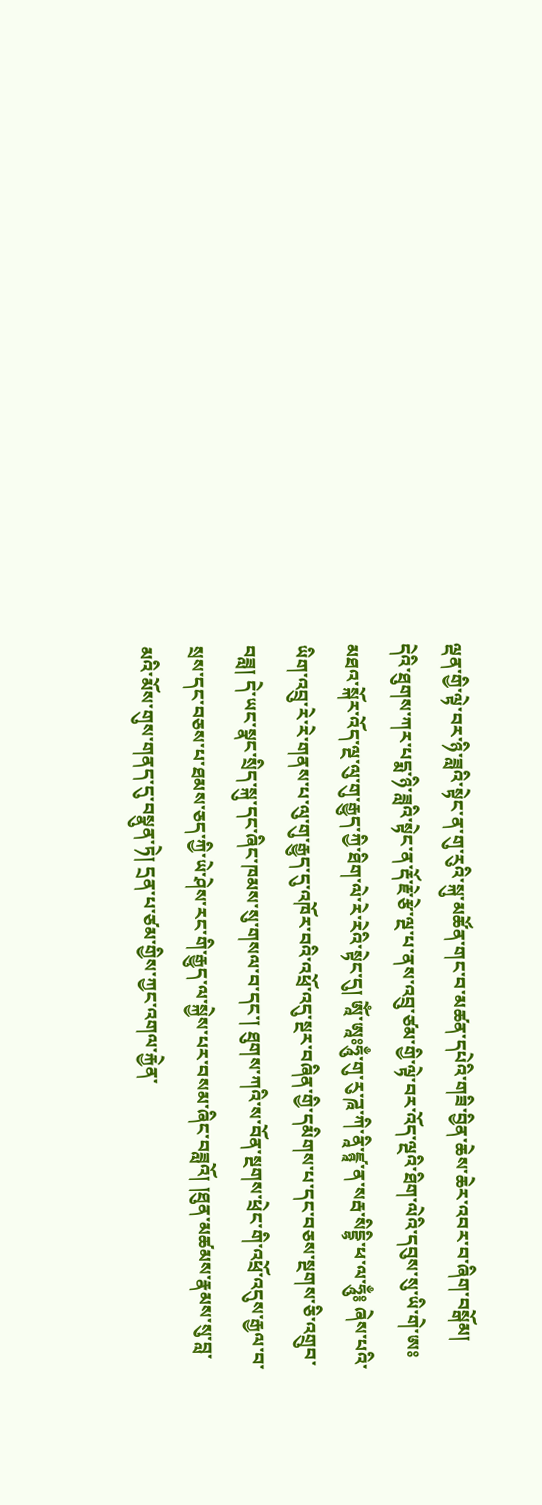ལྡན་གྱི་ལྟེ་བར་ཉི་ཟླའི་སྟེང་ན་གུ་རུའི་སྐུ་མཚོན་གང་བ་མཚན་དཔེའི་གཟི་བྱིན་ཆེས་ཆེར་འབར་བ་ཞིག་བསྒོམ། དེའི་ཐུགས་ཀར་པདྨ་ཉི་ཟླའི་སྟེང་ན་རྡོ་རྗེ་རྩེ་ལྔ་པ་ནས་འབྲུ་ཙམ་གྱི་ལྟེ་བར་འོད་ལྔའི་ཐིག་ལེའི་དབུས་སུ་ཡི་གེ་ཨཿ མཐའ་སྐོར་འོད་ལྔ་ལུ་གུ་རྒྱུད་ཀྱི་ཐིག་ལེ་རེ་རེའི་སྟེང་དུ། ཨཱོཾ་ཨཱཿཧཱུྃ་གུ་རུ་ཌཱ་ཀི་ནཱི་ཛྙཱ་ན་སརྦ་སིདྡྷི་ཕ་ལ་ཧཱུྃ༔ ཞེས་པའི་ཡིག་འབྲུ་རེ་རེ་གནས་པ་ལུ་གུ་རྒྱུད་དུ་འཁོར་བའི་འཕྲོ་འདུ་སྔར་བཞིན་གྱི་དམིགས་པ་དང་བཅས་སྔགས་ཅི་འགྲུབ་བཟླ། དེ་ཡང་སྣང་སྲིད་སྐུ་དང་ཞིང་ཁམས་སུ་གསལ་བ་དང་། ཐུགས་ཀའི་ས་བོན་སྔགས་ཕྲེང་གི་འཕྲོ་འདུས་རྒྱལ་བ་སྲས་དང་བཅས་པ་ཐམས་ཅད་ཀྱི་ཡེ་ཤེས་རང་གི་རྒྱུད་ལ་སྐྱེས་པར་བསམ་ཞིང་བཟླའོ། །ཐུན་མཚམས་རྣམས་སུ་བླ་མའི་མོས་གུས་གནད་དུ་བསྣུན་ཏེ། དྲན་པ་ཙམ་གྱིས་ཀྱང་འགལ་རྐྱེན་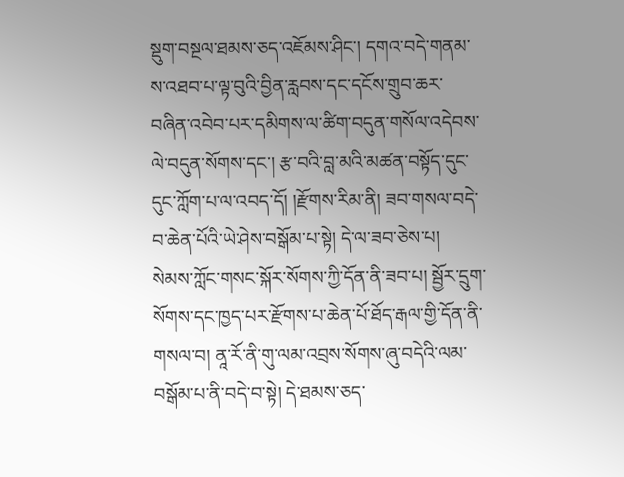སྡུག་བསྔལ་ཐམས་ཅད་འཇོམས་ཤིང་། དགའ་བདེ་གནམ་ས་འཐབ་པ་ལྟ་བུའི་བྱིན་རླབས་དང་དངོས་གྲུབ་ཆར་བཞིན་འབེབ་པར་དམིགས་ལ་ཚིག་བདུན་གསོལ་འདེབས་ལེ་བདུན་སོགས་དང་། རྩ་བའི་བླ་མའི་མཚན་བསྟོད་དུང་དུང་ཀློག་པ་ལ་འབད་དོ། །རྫོགས་རིམ་ནི། ཟབ་གསལ་བདེ་བ་ཆེན་པོའི་ཡེ་ཤེས་བསྒོམ་པ་སྟེ། དེ་ལ་ཟབ་ཅེས་པ། སེམས་ཀློང་གསང་སྐོར་སོགས་ཀྱི་དོན་ནི་ཟབ་པ། སྦྱོར་དྲུག་སོགས་དང་ཁྱད་པར་རྫོགས་པ་ཆེན་པོ་ཐོད་རྒལ་གྱི་དོན་ནི་གསལ་བ། ནཱ་རོ་ནི་གུ་ལམ་འབྲས་སོགས་ཞུ་བདེའི་ལམ་བསྒོམ་པ་ནི་བདེ་བ་སྟེ། དེ་ཐམས་ཅད་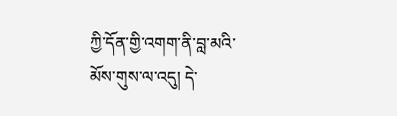ཀྱི་དོན་གྱི་འགག་ནི་བླ་མའི་མོས་གུས་ལ་འདུ། དེ་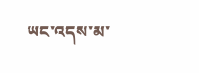ཡང་འདས་མ་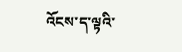འོངས་ད་ལྟའི་